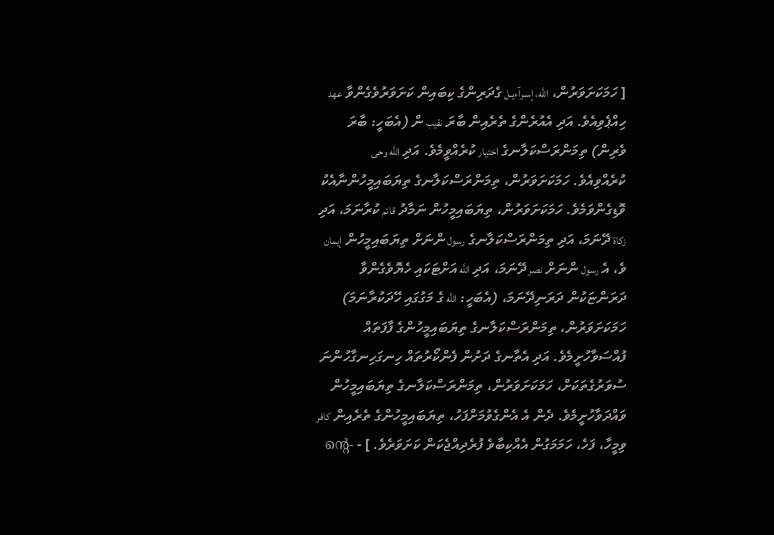[ ހަމަކަށަވަރުން، اللَّه، إسـرآءيـل ގެދަރިންގެ ކިބައިން ކަށަވަރުވެގެންވާ عهد ހިއްޕެވިއެވެ. އަދި އެއުރެންގެ ތެރެއިން ބާރަ نقيب ން (އެބަހީ: ބާރަ ވެރިން) ތިމަންރަސްކަލާނގެ اختيار ކުރެއްވީމެވެ. އަދި اللَّه وحى ކުރެއްވިއެވެ. ހަމަކަށަވަރުން، ތިމަންރަސްކަލާނގެ ތިޔަބައިމީހުންނާއެކު ވޮޑިގެންވަމެވެ. ހަމަކަށަވަރުން، ތިޔަބައިމީހުން ނަމާދު قائم ކުރާނަމަ، އަދި زكاة ދޭނަމަ، އަދި ތިމަންރަސްކަލާނގެ رسول ންނަށް ތިޔަބައިމީހުން إيمان ވެ، އެ رسول ންނަށް نصر ދޭނަމަ، އަދި اللَّه އަށްޓަކައި ހެޔޮވެގެންވާ ދަރަންޏަކުން ދަރަނިދޭނަމަ، (އެބަހީ: اللَّه ގެ މަގުގައި ހޭދަކުރާނަމަ) ހަމަކަށަވަރުން، ތިމަންރަސްކަލާނގެ ތިޔަބައިމީހުންގެ ފާފަތައް ފުއްސަވާހުށީމެވެ. އަދި އެތާނގެ ދަށުން ފެންކޯރުތައް ހިނގަހިނގާހުންނަ ސުވަރުގެތަކަށް، ހަމަކަށަވަރުން، ތިމަންރަސްކަލާނގެ ތިޔަބައިމީހުން ވައްދަވާހުށީމެވެ. ދެން އެ އެންގެވުމަށްފަހު، ތިޔަބައިމީހުންގެ ތެރެއިން كافر ވިމީހާ، ފަހެ، ހަމަމަގުން އެއްކިބާވެ ފުރެދިއްޖެކަން ކަށަވަރެވެ. ] - -ന്റെ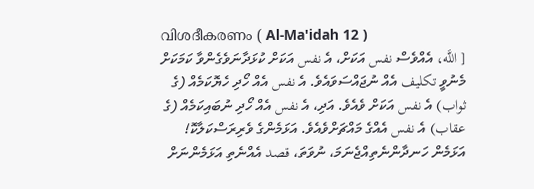വിശദീകരണം ( Al-Ma'idah 12 )
[ اللَّه، އެއްވެސް نفس އަކަށް، އެ نفس އަކަށް ކުޅަދާނަވެގެންވާ ކަމަކަށް މެނުވީ تكليف އެއް ނުޖައްސަވައެވެ. އެ نفس އެއް ހޯދި ހެޔޮކަމެއް (ގެ ثواب) އެ نفس އަކަށް ވެއެވެ. އަދި، އެ نفس އެއް ހޯދި ނުބައިކަމެއް (ގެ عقاب) އެ نفس އެއްގެ މައްޗަށްވެއެވެ. އަޅަމެންގެ ވެރިރަސްކަލާކޮ! އަޅަމެން ހަނދާންނެތިއްޖެނަމަ، ނުވަތަ، قصد އެއްނެތި އަޅަމެންނަށް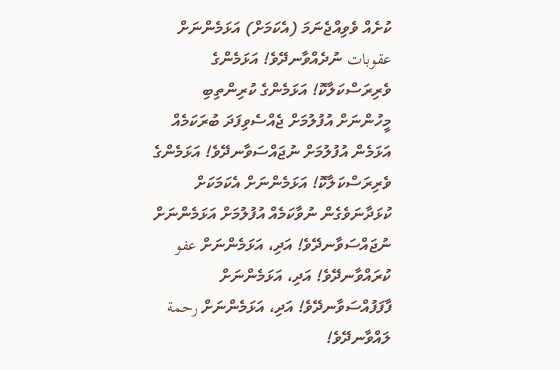ކުށެއް ވެވިއްޖެނަމަ (އެކަމަށް) އަޅަމެންނަށް عقوبات ނުދެއްވާނދޭވެ! އަޅަމެންގެ ވެރިރަސްކަލާކޮ! އަޅަމެންގެ ކުރިންތިބި މީހުންނަށް އުފުލުމަށް ޖެއްސެވިފަދަ ބުރަކަމެއް އަޅަމެން އުފުލުމަށް ނުޖައްސަވާނދޭވެ! އަޅަމެންގެ ވެރިރަސްކަލާކޮ! އަޅަމެންނަށް އެކަމަކަށް ކުޅަދާނަވެގެން ނުވާކަމެއް އުފުލުމަށް އަޅަމެންނަށް ނުޖައްސަވާނދޭވެ! އަދި، އަޅަމެންނަށް عفو ކުރައްވާނދޭވެ! އަދި، އަޅަމެންނަށް ފާފަފުއްސަވާނދޭވެ! އަދި، އަޅަމެންނަށް رحمة ލައްވާނދޭވެ!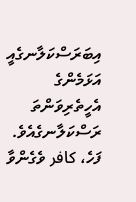އިބަރަސްކަލާނގެއީ އަޅަމެންގެ އެހީތެރިވަންތަ ރަސްކަލާނގެއެވެ. ފަހެ، كافر ވެގެންވާ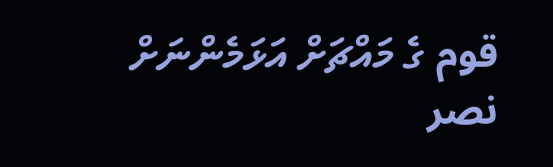قوم ގެ މައްޗަށް އަޅަމެންނަށް نصر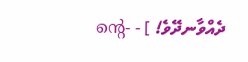ދެއްވާނދޭވެ! ] - -ന്റെ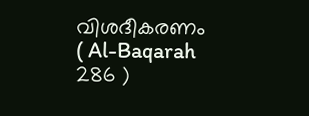വിശദീകരണം ( Al-Baqarah 286 )